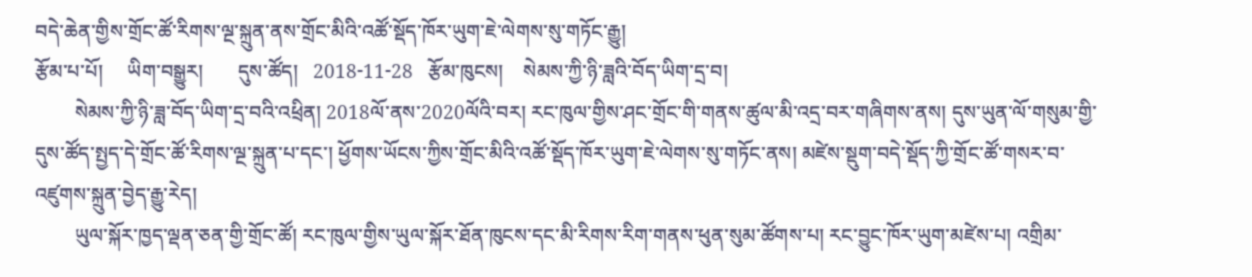བདེ་ཆེན་གྱིས་གྲོང་ཚོ་རིགས་ལྔ་སྐྲུན་ནས་གྲོང་མིའི་འཚོ་སྡོད་ཁོར་ཡུག་ཇེ་ལེགས་སུ་གཏོང་རྒྱུ།
རྩོམ་པ་པོ།     ཡིག་བསྒྱུར།       དུས་ཚོད།   2018-11-28   རྩོམ་ཁུངས།    སེམས་ཀྱི་ཉི་ཟླའི་བོད་ཡིག་དྲ་བ།
        སེམས་ཀྱི་ཉི་ཟླ་བོད་ཡིག་དྲ་བའི་འཕྲིན། 2018ལོ་ནས་2020ལོའི་བར། རང་ཁུལ་གྱིས་ཤང་གྲོང་གི་གནས་ཚུལ་མི་འདྲ་བར་གཞིགས་ནས། དུས་ཡུན་ལོ་གསུམ་གྱི་དུས་ཚོད་སྤྱད་དེ་གྲོང་ཚོ་རིགས་ལྔ་སྐྲུན་པ་དང་། ཕྱོགས་ཡོངས་ཀྱིས་གྲོང་མིའི་འཚོ་སྡོད་ཁོར་ཡུག་ཇེ་ལེགས་སུ་གཏོང་ནས། མཛེས་སྡུག་བདེ་སྡོད་ཀྱི་གྲོང་ཚོ་གསར་བ་འཛུགས་སྐྲུན་བྱེད་རྒྱུ་རེད།
        ཡུལ་སྐོར་ཁྱད་ལྡན་ཅན་གྱི་གྲོང་ཚོ། རང་ཁུལ་གྱིས་ཡུལ་སྐོར་ཐོན་ཁུངས་དང་མི་རིགས་རིག་གནས་ཕུན་སུམ་ཚོགས་པ། རང་བྱུང་ཁོར་ཡུག་མཛེས་པ། འགྲིམ་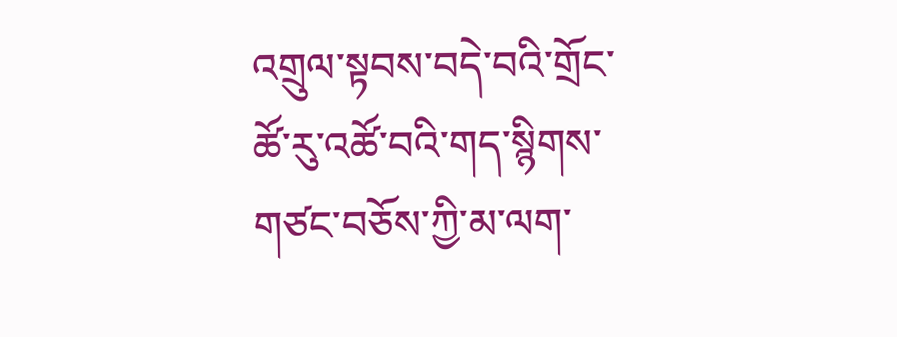འགྲུལ་སྟབས་བདེ་བའི་གྲོང་ཚོ་རུ་འཚོ་བའི་གད་སྙིགས་གཙང་བཅོས་ཀྱི་མ་ལག་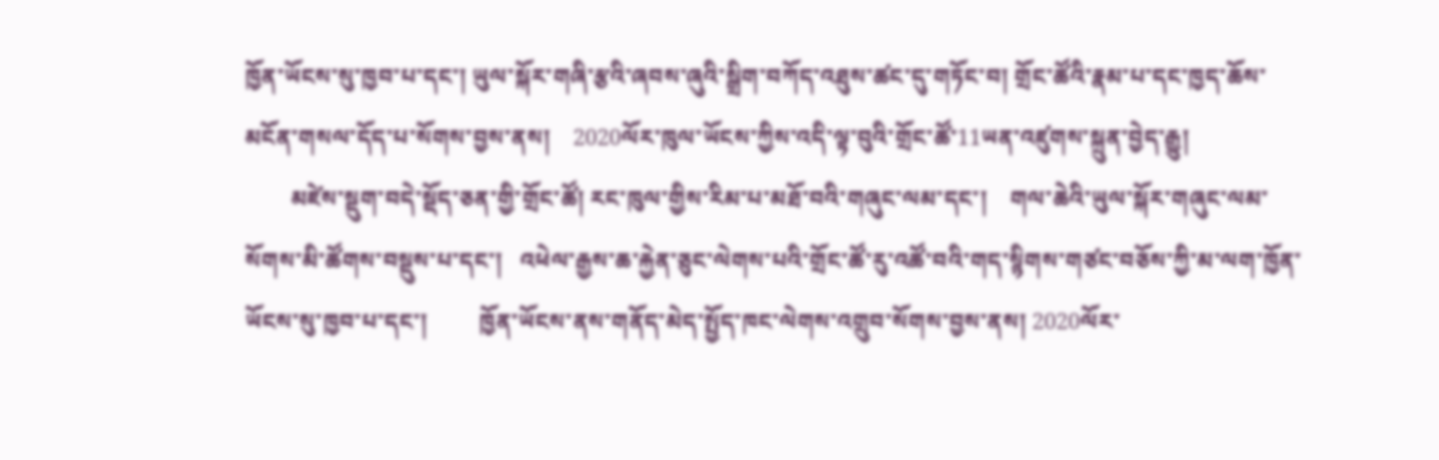ཁྱོན་ཡོངས་སུ་ཁྱབ་པ་དང་། ཡུལ་སྐོར་གཞི་རྩའི་ཞབས་ཞུའི་སྒྲིག་བཀོད་འཐུས་ཚང་དུ་གཏོང་བ། གྲོང་ཚོའི་རྣམ་པ་དང་ཁྱད་ཆོས་མངོན་གསལ་དོད་པ་སོགས་བྱས་ནས།    2020ལོར་ཁུལ་ཡོངས་ཀྱིས་འདི་ལྟ་བུའི་གྲོང་ཚོ་11ཡན་འཛུགས་སྐྲུན་བྱེད་རྒྱུ།
        མཛེས་སྡུག་བདེ་སྡོད་ཅན་གྱི་གྲོང་ཚོ། རང་ཁུལ་གྱིས་རིམ་པ་མཐོ་བའི་གཞུང་ལམ་དང་།    གལ་ཆེའི་ཡུལ་སྐོར་གཞུང་ལམ་སོགས་མི་ཚོགས་བསྡུས་པ་དང་།   འཕེལ་རྒྱས་ཆ་རྐྱེན་ཅུང་ལེགས་པའི་གྲོང་ཚོ་རུ་འཚོ་བའི་གད་སྙིགས་གཙང་བཅོས་ཀྱི་མ་ལག་ཁྱོན་ཡོངས་སུ་ཁྱབ་པ་དང་།         ཁྱོན་ཡོངས་ནས་གནོད་མེད་སྤྱོད་ཁང་ལེགས་འགྲུབ་སོགས་བྱས་ནས། 2020ལོར་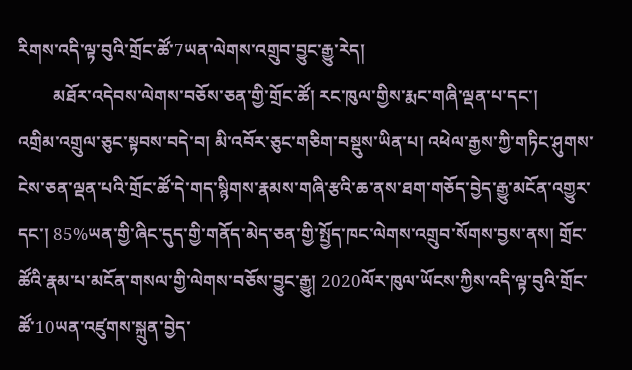རིགས་འདི་ལྟ་བུའི་གྲོང་ཚོ་7ཡན་ལེགས་འགྲུབ་བྱུང་རྒྱུ་རེད།
        མཐོར་འདེབས་ལེགས་བཅོས་ཅན་གྱི་གྲོང་ཚོ། རང་ཁུལ་གྱིས་རྨང་གཞི་ལྡན་པ་དང་།        འགྲིམ་འགྲུལ་ཅུང་སྟབས་བདེ་བ། མི་འབོར་ཅུང་གཅིག་བསྡུས་ཡིན་པ། འཕེལ་རྒྱས་ཀྱི་གཏིང་ཤུགས་ངེས་ཅན་ལྡན་པའི་གྲོང་ཚོ་དེ་གད་སྙིགས་རྣམས་གཞི་རྩའི་ཆ་ནས་ཐག་གཅོད་བྱེད་རྒྱུ་མངོན་འགྱུར་དང་། 85%ཡན་གྱི་ཞིང་དུད་གྱི་གནོད་མེད་ཅན་གྱི་སྤྱོད་ཁང་ལེགས་འགྲུབ་སོགས་བྱས་ནས། གྲོང་ཚོའི་རྣམ་པ་མངོན་གསལ་གྱི་ལེགས་བཅོས་བྱུང་རྒྱུ། 2020ལོར་ཁུལ་ཡོངས་ཀྱིས་འདི་ལྟ་བུའི་གྲོང་ཚོ་10ཡན་འཛུགས་སྐྲུན་བྱེད་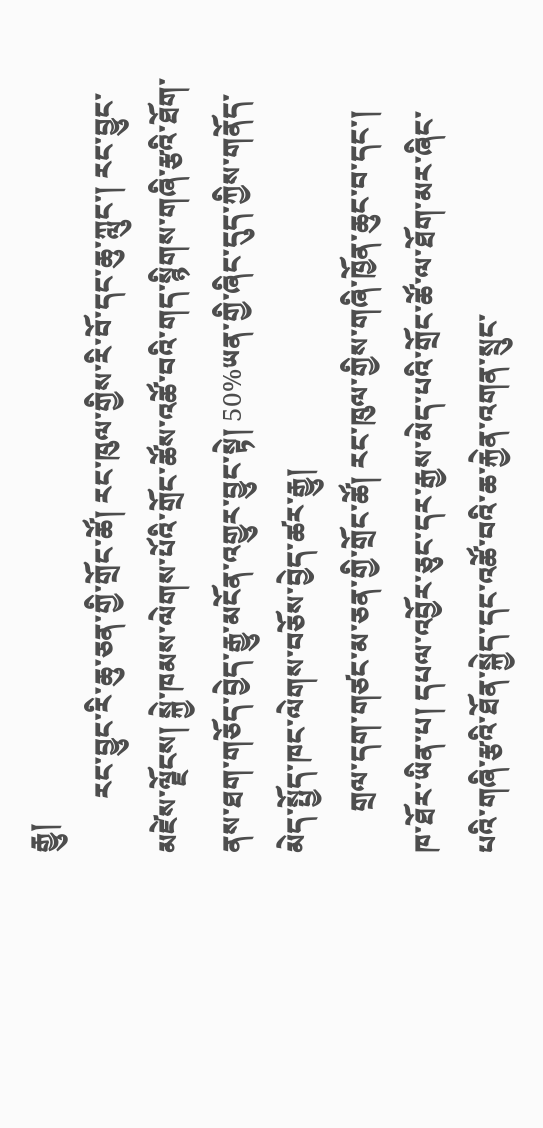རྒྱུ།
        རང་བྱུང་རི་ཆུ་ཅན་གྱི་གྲོང་ཚོ། རང་ཁུལ་གྱིས་རི་བོ་དང་ཆུ་ཀླུང་། རང་བྱུང་མཛེས་ལྗོངས། སྐྱེ་ཁམས་ལེགས་པོའི་གྲོང་ཚོས་འཚོ་བའི་གད་སྙིགས་གཞི་རྩའི་ཐོག་ནས་ཐག་གཅོད་བྱེད་རྒྱུ་མངོན་འགྱུར་བྱུང་སྟེ། 50%ཡན་གྱི་ཞིང་དུད་ཀྱིས་གནོད་མེད་སྤྱོད་ཁང་ལེགས་བཅོས་བྱེད་ཚར་རྒྱུ།
      གྲལ་དག་གཙང་མ་ཅན་གྱི་གྲོང་ཚོ། རང་ཁུལ་གྱིས་གཞི་ཁྱོན་ཆུང་བ་དང་།  ཁ་ཐོར་ཡིན་པ། དཔལ་འབྱོར་ཅུང་དར་རྒྱས་མེད་པའི་གྲོང་ཚོ་ལ་ཐོག་མར་ཞིང་པའི་གཞི་རྩའི་ཐོན་སྐྱེད་དང་འཚོ་བའི་ཆ་རྐྱེན་འགན་སྲུང་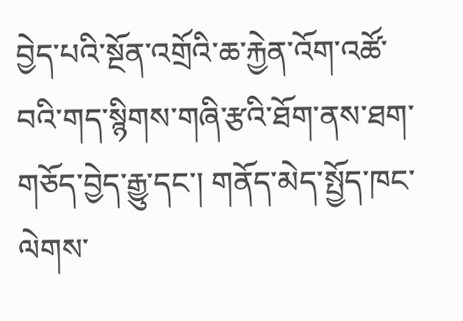བྱེད་པའི་སྔོན་འགྲོའི་ཆ་རྐྱེན་འོག་འཚོ་བའི་གད་སྙིགས་གཞི་རྩའི་ཐོག་ནས་ཐག་གཅོད་བྱེད་རྒྱུ་དང་། གནོད་མེད་སྤྱོད་ཁང་ལེགས་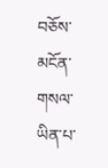བཅོས་མངོན་གསལ་ཡིན་པ་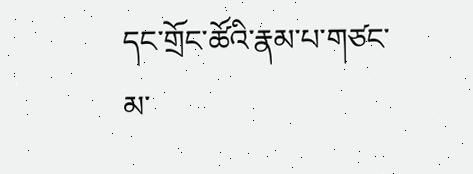དང་གྲོང་ཚོའི་རྣམ་པ་གཙང་མ་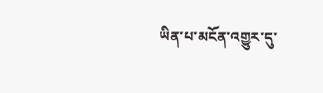ཡིན་པ་མངོན་འགྱུར་དུ་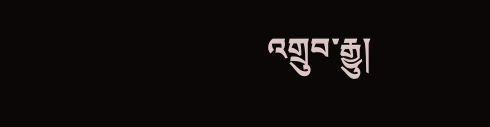འགྲུབ་རྒྱུ།